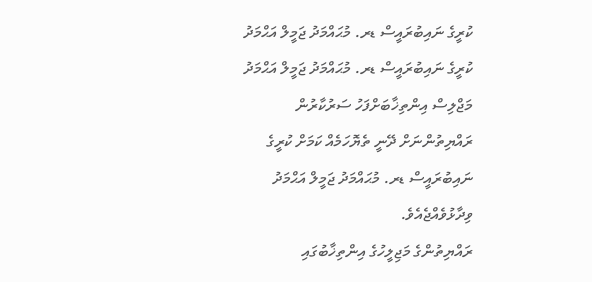ކުރީގެ ނައިބުރައީސް ޑރ. މުޙައްމަދު ޖަމީލް އަޙްމަދު
ކުރީގެ ނައިބުރައީސް ޑރ. މުޙައްމަދު ޖަމީލް އަޙްމަދު
މަޖްލިސް އިންތިޚާބަށްފަހު ސަރުކާރުން ރައްޔިތުންނަށް ދޭނީ ތެޔޮހަމެއް ކަމަށް ކުރީގެ ނައިބުރައީސް ޑރ. މުޙައްމަދު ޖަމީލް އަޙްމަދު ވިދާޅުވެއްޖެއެވެ.
ރައްޔިތުންގެ މަޖިލީހުގެ އިންތިޚާބުގައި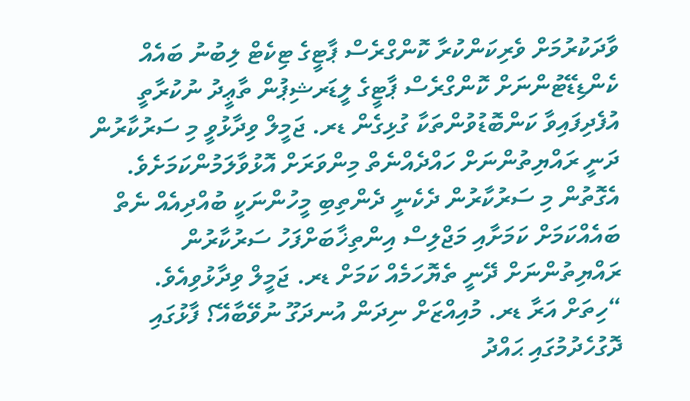ވާދަކުރުމަށް ވެރިކަންކުރާ ކޮންގްރެސް ޕާޓީގެ ޓިކެޓް ލިބުނު ބައެއް ކެންޑިޑޭޓުންނަށް ކޮންގްރެސް ޕާޓީގެ ލީޑަރޝިޕުން ތާޢީދު ނުކުރާތީ އުފެދިފައިވާ ކަންބޮޑުވުންތަކާ ގުޅިގެން ޑރ. ޖަމީލް ވިދާޅުވީ މި ސަރުކާރުން ދަނީ ރައްޔިތުންނަށް ހައްދެއްނެތް މިންވަރަށް އޮޅުވާލަމުންކަމަށެވެ.
އެގޮތުން މި ސަރުކާރުން ދެކެނީ ދެންތިބި މީހުންނަކީ ބުއްދިއެއް ނެތް ބައެއްކަމަށް ކަމަށާއި މަޖްލިސް އިންތިޚާބަށްފަހު ސަރުކާރުން ރައްޔިތުންނަށް ދޭނީ ތެޔޮހަމެއް ކަމަށް ޑރ. ޖަމީލް ވިދާޅުވިއެވެ.
“ހިތަށް އަރާ ޑރ. މުއިއްޒަށް ނިދަން އުނދަގޫ ނުވޭބާއޭ؟ ފާޅުގައި ދޮގުހެދުމުގައި ޙައްދު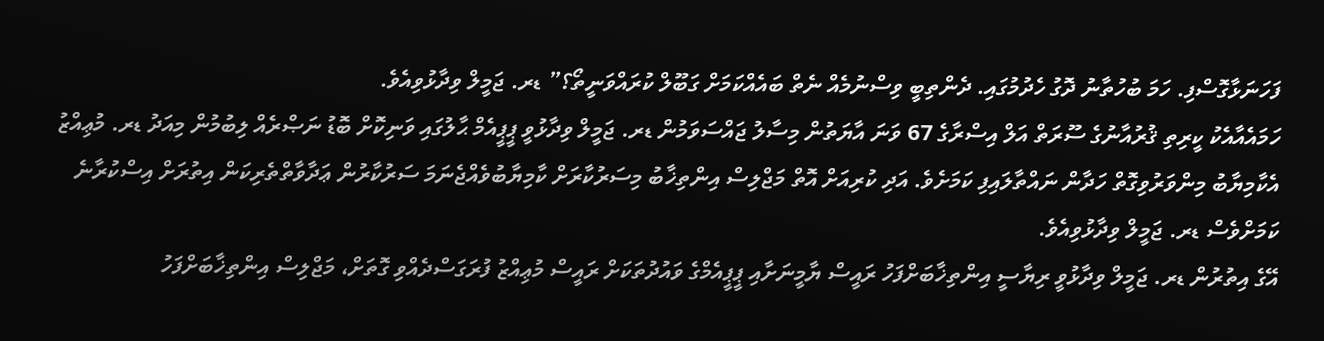ފަހަނަޅާގޮސްފި. ހަމަ ބުހުތާނު ދޮގު ހެދުމުގައި. ދެންތިބީ ވިސްނުމެއް ނެތް ބައެއްކަމަށް ގަބޫލް ކުރައްވަނީތޯ؟” ޑރ. ޖަމީލް ވިދާޅުވިއެވެ.
ހަމައެއާއެކު ކީރިތި ޤުރުއާނުގެ ސޫރަތް އަލް އިސްރާގެ 67 ވަނަ އާޔަތުން މިސާލު ޖައްސަވަމުން ޑރ. ޖަމީލް ވިދާޅުވީ ޕީޕީއެމް ޙާލުގައި ވަނިކޮށް ބޮޑު ނަޞްރެއް ލިބުމުން މިއަދު ޑރ. މުޢިއްޒު އެކާމިޔާބު މިންވަރުވިގޮތް ހަދާން ނައްތާލައިފި ކަމަށެވެ. އަދި ކުރިއަށް އޮތް މަޖްލިސް އިންތިޚާބު މިސަރުކާރަށް ކާމިޔާބުވެއްޖެނަމަ ސަރުކާރުން ޢަދާވާތްތެރިކަން އިތުރަށް އިސްކުރާނެ ކަމަށްވެސް ޑރ. ޖަމީލް ވިދާޅުވިއެވެ.
އޭގެ އިތުރުން ޑރ. ޖަމީލް ވިދާޅުވީ ރިޔާސީ އިންތިޚާބަށްފަހު ރައީސް ޔާމީނަށާއި ޕީޕީއެމްގެ ވައުދުތަކަށް ރައީސް މުޢިއްޒު ފުރަގަސްދެއްވި ގޮތަށް، މަޖްލިސް އިންތިޚާބަށްފަހު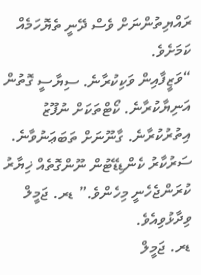ރައްޔިތުންނަށް ވެސް ދޭނީ ތެޔޮހަމެއް ކަމަށެވެ.
“ވަޒީފާއިން ވަކިކުރާނެ. ސިޔާސީ ގޮތުން އަނިޔާކުރާނެ. ކޯޓްތަކަށް ނުފޫޒު އިތުރުކުރާނެ. ގާނޫނަށް ތަބަޢަނުވާނެ. ސަރުކާރު ކެންޑިޑޭޓުން ނޫންގޮތެއް ޚިޔާރު ކުރަންޖެހެނީ މިހެންވެ.” ޑރ. ޖަމީލް ވިދާޅުވިއެވެ.
ޑރ. ޖަމީލް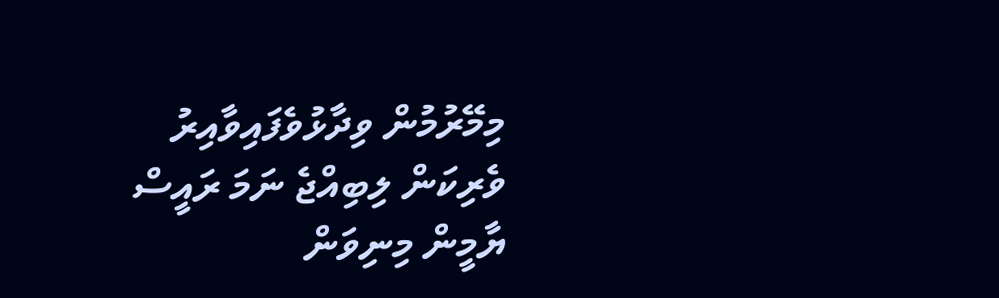މިމޭރުމުން ވިދާޅުވެފައިވާއިރު ވެރިކަން ލިބިއްޖެ ނަމަ ރައީސް ޔާމީން މިނިވަން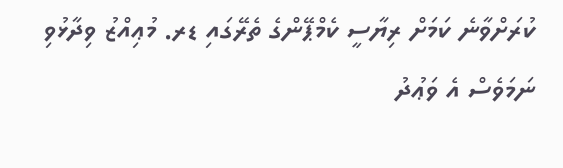ކުރަށްވާނެ ކަމަށް ރިޔާސީ ކެމްޕޭންގެ ތެރޭގައި ޑރ. މުޢިއްޒު ވިދާޅުވި ނަމަވެސް އެ ވަޢުދު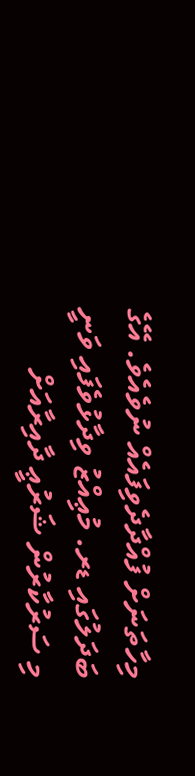މިހާތަނަށް ފުއްދާދެވިފައެއް ނުވެއެވެ. އޭގެ ބަދަލުގައި ޑރ. މުޢިއްޒު ވިދާޅުވެފައި ވަނީ މި ސަރުކާރުން ޝަރުޢީ ދާއިރާއަށް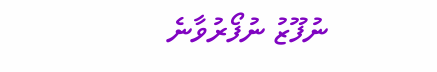ނުފޫޒު ނުފޯރުވާނެ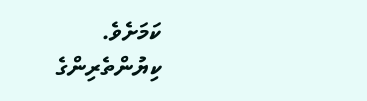ކަމަށެވެ.
ކިޔުންތެރިންގެ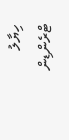ހިޔާލު
ޓްރެންޑިން